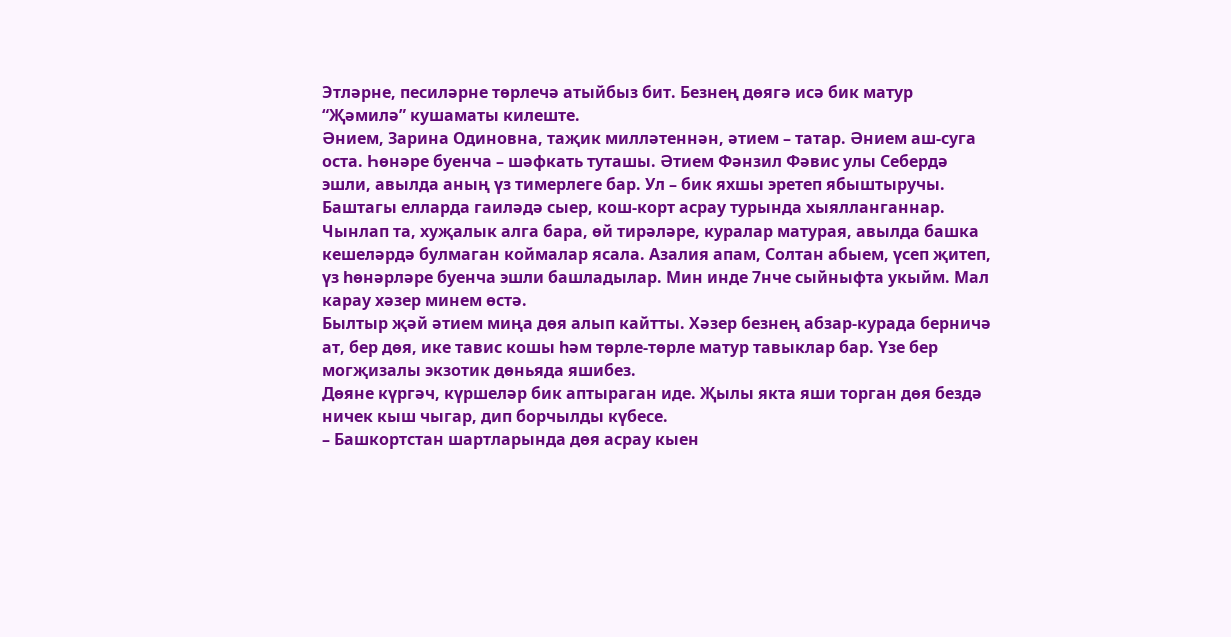Этләрне, песиләрне төрлечә атыйбыз бит. Безнең дөягә исә бик матур “Җәмилә” кушаматы килеште.
Әнием, Зарина Одиновна, таҗик милләтеннән, әтием – татар. Әнием аш-суга оста. Һөнәре буенча – шәфкать туташы. Әтием Фәнзил Фәвис улы Себердә эшли, авылда аның үз тимерлеге бар. Ул – бик яхшы эретеп ябыштыручы. Баштагы елларда гаиләдә сыер, кош-корт асрау турында хыялланганнар. Чынлап та, хуҗалык алга бара, өй тирәләре, куралар матурая, авылда башка кешеләрдә булмаган коймалар ясала. Азалия апам, Солтан абыем, үсеп җитеп, үз һөнәрләре буенча эшли башладылар. Мин инде 7нче сыйныфта укыйм. Мал карау хәзер минем өстә.
Былтыр җәй әтием миңа дөя алып кайтты. Хәзер безнең абзар-курада берничә ат, бер дөя, ике тавис кошы һәм төрле-төрле матур тавыклар бар. Үзе бер могҗизалы экзотик дөньяда яшибез.
Дөяне күргәч, күршеләр бик аптыраган иде. Җылы якта яши торган дөя бездә ничек кыш чыгар, дип борчылды күбесе.
– Башкортстан шартларында дөя асрау кыен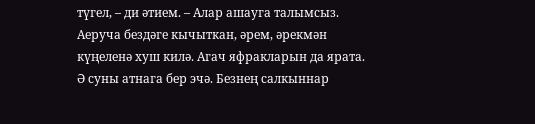түгел, – ди әтием. – Алар ашауга талымсыз. Аеруча бездәге кычыткан, әрем, әрекмән күңеленә хуш килә. Агач яфракларын да ярата. Ә суны атнага бер эчә. Безнең салкыннар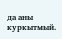да аны куркытмый.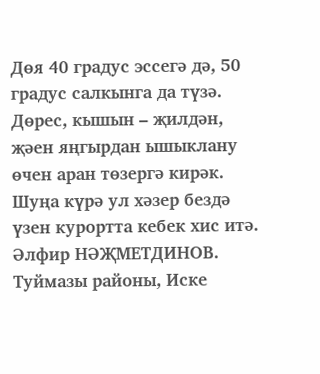Дөя 40 градус эссегә дә, 50 градус салкынга да түзә. Дөрес, кышын – җилдән, җәен яңгырдан ышыклану өчен аран төзергә кирәк. Шуңа күрә ул хәзер бездә үзен курортта кебек хис итә.
Әлфир НӘҖМЕТДИНОВ.
Туймазы районы, Иске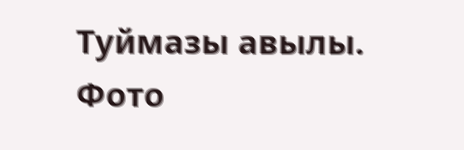Туймазы авылы.
Фото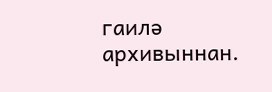гаилә архивыннан.